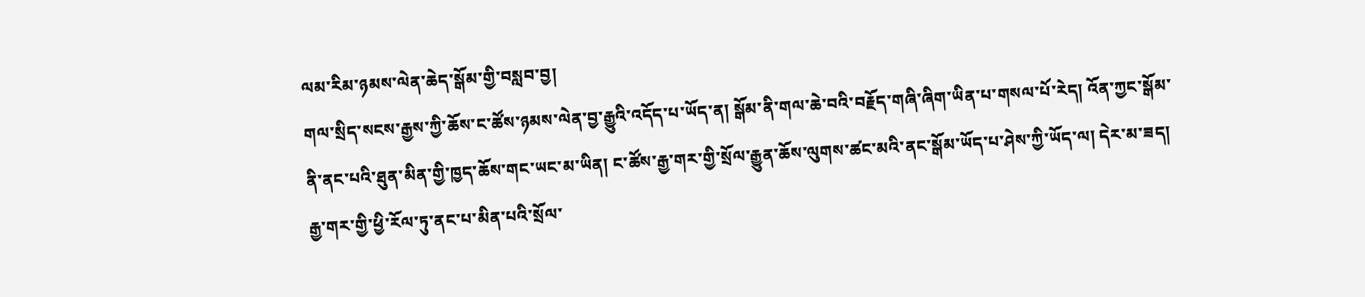ལམ་རིམ་ཉམས་ལེན་ཆེད་སྒོམ་གྱི་བསླབ་བྱ།
གལ་སྲིད་སངས་རྒྱས་ཀྱི་ཆོས་ང་ཚོས་ཉམས་ལེན་བྱ་རྒྱུའི་འདོད་པ་ཡོད་ན། སྒོམ་ནི་གལ་ཆེ་བའི་བརྗོད་གཞི་ཞིག་ཡིན་པ་གསལ་པོ་རེད། འོན་ཀྱང་སྒོམ་ནི་ནང་པའི་ཐུན་མིན་གྱི་ཁྱད་ཆོས་གང་ཡང་མ་ཡིན། ང་ཚོས་རྒྱ་གར་གྱི་སྲོལ་རྒྱུན་ཆོས་ལུགས་ཚང་མའི་ནང་སྒོམ་ཡོད་པ་ཤེས་ཀྱི་ཡོད་ལ། དེར་མ་ཟད། རྒྱ་གར་གྱི་ཕྱི་རོལ་ཏུ་ནང་པ་མིན་པའི་སྲོལ་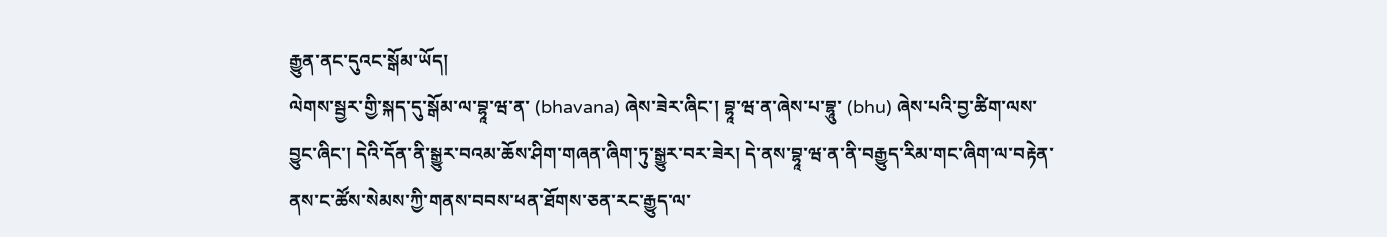རྒྱུན་ནང་དུའང་སྒོམ་ཡོད།
ལེགས་སྦྱར་གྱི་སྐད་དུ་སྒོམ་ལ་བྷཱ་ཝ་ན་ (bhavana) ཞེས་ཟེར་ཞིང་། བྷཱ་ཝ་ན་ཞེས་པ་བྷཱུ་ (bhu) ཞེས་པའི་བྱ་ཚིག་ལས་བྱུང་ཞིང་། དེའི་དོན་ནི་སྒྱུར་བའམ་ཆོས་ཤིག་གཞན་ཞིག་ཏུ་སྒྱུར་བར་ཟེར། དེ་ནས་བྷཱ་ཝ་ན་ནི་བརྒྱུད་རིམ་གང་ཞིག་ལ་བརྟེན་ནས་ང་ཚོས་སེམས་ཀྱི་གནས་བབས་ཕན་ཐོགས་ཅན་རང་རྒྱུད་ལ་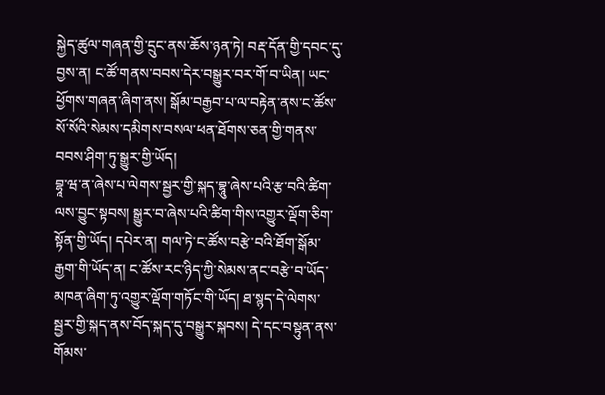སྐྱེད་ཚུལ་གཞན་གྱི་དྲུང་ནས་ཆོས་ཉན་ཏེ། བརྡ་དོན་གྱི་དབང་དུ་བྱས་ན། ང་ཚོ་གནས་བབས་དེར་བསྒྱུར་བར་གོ་བ་ཡིན། ཡང་ཕྱོགས་གཞན་ཞིག་ནས། སྒོམ་བརྒྱབ་པ་ལ་བརྟེན་ནས་ང་ཚོས་སོ་སོའི་སེམས་དམིགས་བསལ་ཕན་ཐོགས་ཅན་གྱི་གནས་བབས་ཤིག་ཏུ་སྒྱུར་གྱི་ཡོད།
བྷཱ་ཝ་ན་ཞེས་པ་ལེགས་སྦྱར་གྱི་སྐད་བྷཱུ་ཞེས་པའི་རྩ་བའི་ཚིག་ལས་བྱུང་སྟབས། སྒྱུར་བ་ཞེས་པའི་ཚིག་གིས་འགྱུར་ལྡོག་ཅིག་སྟོན་གྱི་ཡོད། དཔེར་ན། གལ་ཏེ་ང་ཚོས་བརྩེ་བའི་ཐོག་སྒོམ་རྒྱག་གི་ཡོད་ན། ང་ཚོས་རང་ཉིད་ཀྱི་སེམས་ནང་བརྩེ་བ་ཡོད་མཁན་ཞིག་ཏུ་འགྱུར་ལྡོག་གཏོང་གི་ཡོད། ཐ་སྙད་དེ་ལེགས་སྦྱར་གྱི་སྐད་ནས་བོད་སྐད་དུ་བསྒྱུར་སྐབས། དེ་དང་བསྟུན་ནས་གོམས་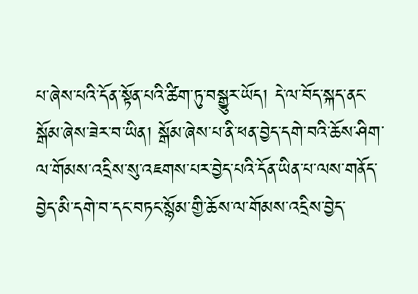པ་ཞེས་པའི་དོན་སྟོན་པའི་ཚིག་ཏུ་བསྒྱུར་ཡོད། དེ་ལ་བོད་སྐད་ནང་སྒོམ་ཞེས་ཟེར་བ་ཡིན། སྒོམ་ཞེས་པ་ནི་ཕན་བྱེད་དགེ་བའི་ཆོས་ཤིག་ལ་གོམས་འདྲིས་སུ་འཇགས་པར་བྱེད་པའི་དོན་ཡིན་པ་ལས་གནོད་བྱེད་མི་དགེ་བ་དང་བཏང་སྙོམ་གྱི་ཆོས་ལ་གོམས་འདྲིས་བྱེད་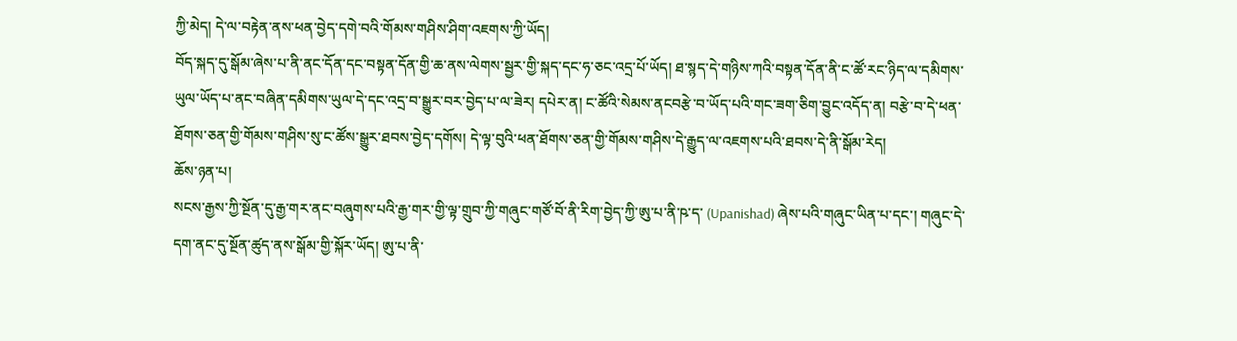ཀྱི་མེད། དེ་ལ་བརྟེན་ནས་ཕན་བྱེད་དགེ་བའི་གོམས་གཤིས་ཤིག་འཇགས་ཀྱི་ཡོད།
བོད་སྐད་དུ་སྒོམ་ཞེས་པ་ནི་ནང་དོན་དང་བསྟན་དོན་གྱི་ཆ་ནས་ལེགས་སྦྱར་གྱི་སྐད་དང་ཧ་ཅང་འདྲ་པོ་ཡོད། ཐ་སྙད་དེ་གཉིས་ཀའི་བསྟན་དོན་ནི་ང་ཚོ་རང་ཉིད་ལ་དམིགས་ཡུལ་ཡོད་པ་ནང་བཞིན་དམིགས་ཡུལ་དེ་དང་འདྲ་བ་སྒྱུར་བར་བྱེད་པ་ལ་ཟེར། དཔེར་ན། ང་ཚོའི་སེམས་ནངབརྩེ་བ་ཡོད་པའི་གང་ཟག་ཅིག་བྱུང་འདོད་ན། བརྩེ་བ་དེ་ཕན་ཐོགས་ཅན་གྱི་གོམས་གཤིས་སུ་ང་ཚོས་སྒྱུར་ཐབས་བྱེད་དགོས། དེ་ལྟ་བུའི་ཕན་ཐོགས་ཅན་གྱི་གོམས་གཤིས་དེ་རྒྱུད་ལ་འཇགས་པའི་ཐབས་དེ་ནི་སྒོམ་རེད།
ཆོས་ཉན་པ།
སངས་རྒྱས་ཀྱི་སྔོན་དུ་རྒྱ་གར་ནང་བཞུགས་པའི་རྒྱ་གར་གྱི་ལྟ་གྲུབ་ཀྱི་གཞུང་གཙོ་བོ་ནི་རིག་བྱེད་ཀྱི་ཨུ་པ་ནི་ཥ་ད་ (Upanishad) ཞེས་པའི་གཞུང་ཡིན་པ་དང་། གཞུང་དེ་དག་ནང་དུ་སྔོན་ཚུད་ནས་སྒོམ་གྱི་སྐོར་ཡོད། ཨུ་པ་ནི་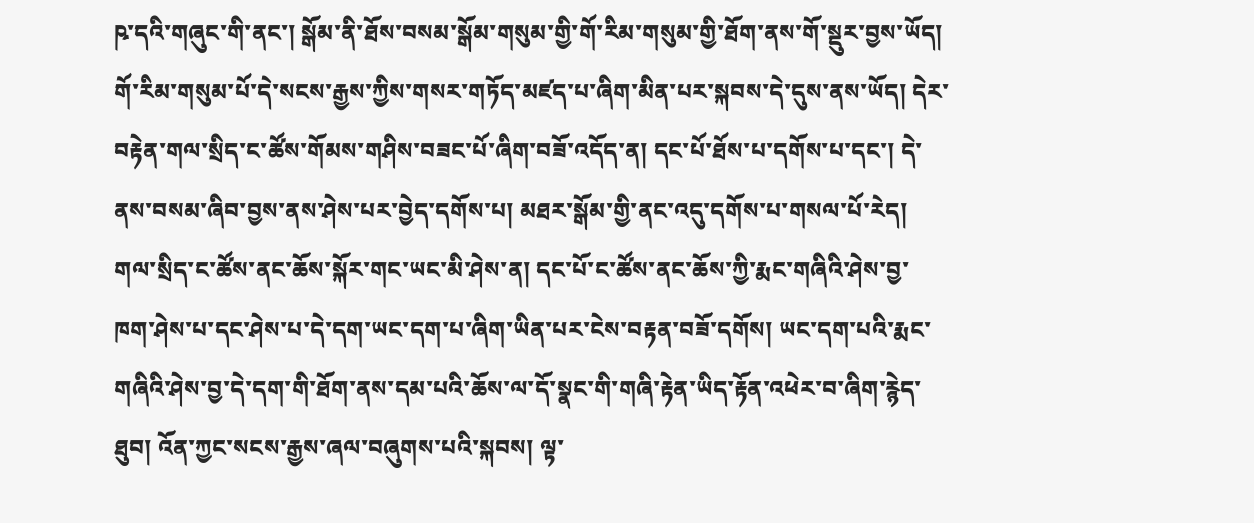ཥ་དའི་གཞུང་གི་ནང་། སྒོམ་ནི་ཐོས་བསམ་སྒོམ་གསུམ་གྱི་གོ་རིམ་གསུམ་གྱི་ཐོག་ནས་གོ་སྡུར་བྱས་ཡོད། གོ་རིམ་གསུམ་པོ་དེ་སངས་རྒྱས་ཀྱིས་གསར་གཏོད་མཛད་པ་ཞིག་མིན་པར་སྐབས་དེ་དུས་ནས་ཡོད། དེར་བརྟེན་གལ་སྲིད་ང་ཚོས་གོམས་གཤིས་བཟང་པོ་ཞིག་བཟོ་འདོད་ན། དང་པོ་ཐོས་པ་དགོས་པ་དང་། དེ་ནས་བསམ་ཞིབ་བྱས་ནས་ཤེས་པར་བྱེད་དགོས་པ། མཐར་སྒོམ་གྱི་ནང་འདུ་དགོས་པ་གསལ་པོ་རེད།
གལ་སྲིད་ང་ཚོས་ནང་ཆོས་སྐོར་གང་ཡང་མི་ཤེས་ན། དང་པོ་ང་ཚོས་ནང་ཆོས་ཀྱི་རྨང་གཞིའི་ཤེས་བྱ་ཁག་ཤེས་པ་དང་ཤེས་པ་དེ་དག་ཡང་དག་པ་ཞིག་ཡིན་པར་ངེས་བརྟན་བཟོ་དགོས། ཡང་དག་པའི་རྨང་གཞིའི་ཤེས་བྱ་དེ་དག་གི་ཐོག་ནས་དམ་པའི་ཆོས་ལ་དོ་སྣང་གི་གཞི་རྟེན་ཡིད་རྟོན་འཕེར་བ་ཞིག་རྙེད་ཐུབ། འོན་ཀྱང་སངས་རྒྱས་ཞལ་བཞུགས་པའི་སྐབས། ལྟ་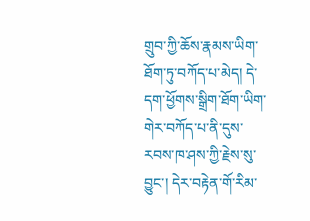གྲུབ་ཀྱི་ཆོས་རྣམས་ཡིག་ཐོག་ཏུ་བཀོད་པ་མེད། དེ་དག་ཕྱོགས་སྒྲིག་ཐོག་ཡིག་གེར་བཀོད་པ་ནི་དུས་རབས་ཁ་ཤས་ཀྱི་རྗེས་སུ་བྱུང་། དེར་བརྟེན་གོ་རིམ་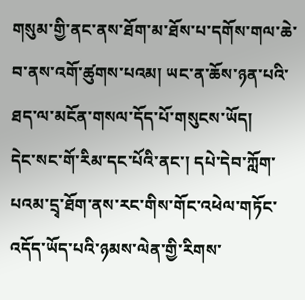གསུམ་གྱི་ནང་ནས་ཐོག་མ་ཐོས་པ་དགོས་གལ་ཆེ་བ་ནས་འགོ་ཚུགས་པའམ། ཡང་ན་ཆོས་ཉན་པའི་ཐད་ལ་མངོན་གསལ་དོད་པོ་གསུངས་ཡོད།
དེང་སང་གོ་རིམ་དང་པོའི་ནང་། དཔེ་དེབ་ཀློག་པའམ་དྲྭ་ཐོག་ནས་རང་གིས་གོང་འཕེལ་གཏོང་འདོད་ཡོད་པའི་ཉམས་ལེན་གྱི་རིགས་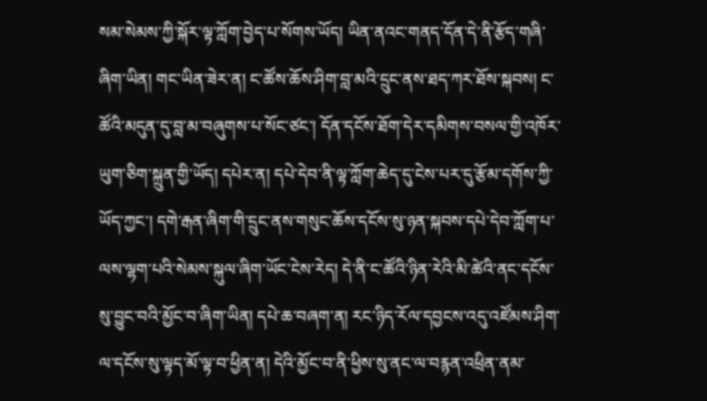སམ་སེམས་ཀྱི་སྐོར་ལྟ་ཀློག་བྱེད་པ་སོགས་ཡོད། ཡིན་ནའང་གནད་དོན་དེ་ནི་རྩོད་གཞི་ཞིག་ཡིན། གང་ཡིན་ཟེར་ན། ང་ཚོས་ཆོས་ཤིག་བླ་མའི་དྲུང་ནས་ཐད་ཀར་ཐོས་སྐབས། ང་ཚོའི་མདུན་དུ་བླ་མ་བཞུགས་པ་སོང་ཙང་། དོན་དངོས་ཐོག་དེར་དམིགས་བསལ་གྱི་འཁོར་ཡུག་ཅིག་སྐྲུན་གྱི་ཡོད། དཔེར་ན། དཔེ་དེབ་ནི་ལྟ་ཀློག་ཆེད་དུ་ངེས་པར་དུ་རྩོམ་དགོས་ཀྱི་ཡོད་ཀྱང་། དགེ་རྒན་ཞིག་གི་དྲུང་ནས་གསུང་ཆོས་དངོས་སུ་ཉན་སྐབས་དཔེ་དེབ་ཀློག་པ་ལས་ལྷག་པའི་སེམས་སྐུལ་ཞིག་ཡོང་ངེས་རེད། དེ་ནི་ང་ཚོའི་ཉིན་རེའི་མི་ཚེའི་ནང་དངོས་སུ་བྱུང་བའི་མྱོང་བ་ཞིག་ཡིན། དཔེ་ཆ་བཞག་ན། རང་ཉིད་རོལ་དབྱངས་འདུ་འཛོམས་ཤིག་ལ་དངོས་སུ་ལྟད་མོ་ལྟ་བ་ཕྱིན་ན། དེའི་མྱོང་བ་ནི་ཕྱིས་སུ་ནང་ལ་བརྙན་འཕྲིན་ནམ་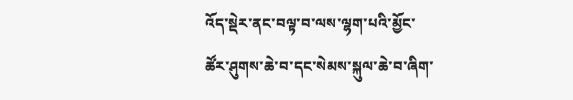འོད་སྡེར་ནང་བལྟ་བ་ལས་ལྷག་པའི་མྱོང་ཚོར་ཤུགས་ཆེ་བ་དང་སེམས་སྐུལ་ཆེ་བ་ཞིག་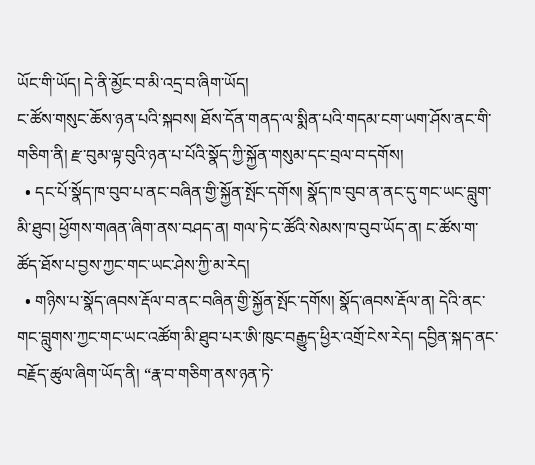ཡོང་གི་ཡོད། དེ་ནི་མྱོང་བ་མི་འདྲ་བ་ཞིག་ཡོད།
ང་ཚོས་གསུང་ཆོས་ཉན་པའི་སྐབས། ཐོས་དོན་གནད་ལ་སྨིན་པའི་གདམ་ངག་ཡག་ཤོས་ནང་གི་གཅིག་ནི། རྫ་བུམ་ལྟ་བུའི་ཉན་པ་པོའི་སྣོད་ཀྱི་སྐྱོན་གསུམ་དང་བྲལ་བ་དགོས།
  • དང་པོ་སྣོད་ཁ་བུབ་པ་ནང་བཞིན་གྱི་སྐྱོན་སྤོང་དགོས། སྣོད་ཁ་བུབ་ན་ནང་དུ་གང་ཡང་བླུག་མི་ཐུབ། ཕྱོགས་གཞན་ཞིག་ནས་བཤད་ན། གལ་ཏེ་ང་ཚོའི་སེམས་ཁ་བུབ་ཡོད་ན། ང་ཚོས་ག་ཚོད་ཐོས་པ་བྱས་ཀྱང་གང་ཡང་ཤེས་ཀྱི་མ་རེད།
  • གཉིས་པ་སྣོད་ཞབས་རྡོལ་བ་ནང་བཞིན་གྱི་སྐྱོན་སྤོང་དགོས། སྣོད་ཞབས་རྡོལ་ན། དེའི་ནང་གང་བླུགས་ཀྱང་གང་ཡང་འཚོག་མི་ཐུབ་པར་ཨི་ཁུང་བརྒྱུད་ཕྱིར་འགྲོ་ངེས་རེད། དབྱིན་སྐད་ནང་བརྗོད་ཚུལ་ཞིག་ཡོད་ནི། “རྣ་བ་གཅིག་ནས་ཉན་ཏེ་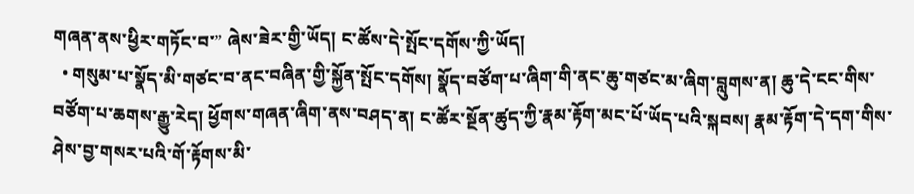གཞན་ནས་ཕྱིར་གཏོང་བ་” ཞེས་ཟེར་གྱི་ཡོད། ང་ཚོས་དེ་སྤོང་དགོས་ཀྱི་ཡོད།
  • གསུམ་པ་སྣོད་མི་གཙང་བ་ནང་བཞིན་གྱི་སྐྱོན་སྤོང་དགོས། སྣོད་བཙོག་པ་ཞིག་གི་ནང་ཆུ་གཙང་མ་ཞིག་བླུགས་ན། ཆུ་དེ་ངང་གིས་བཙོག་པ་ཆགས་རྒྱུ་རེད། ཕྱོགས་གཞན་ཞིག་ནས་བཤད་ན། ང་ཚོར་སྔོན་ཚུད་ཀྱི་རྣམ་རྟོག་མང་པོ་ཡོད་པའི་སྐབས། རྣམ་རྟོག་དེ་དག་གིས་ཤེས་བྱ་གསར་པའི་གོ་རྟོགས་མི་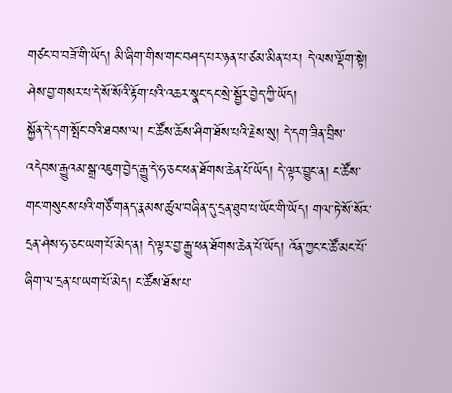གཙང་བ་བཟོ་གི་ཡོད། མི་ཞིག་གིས་གང་བཤད་པར་ཉན་པ་ཙམ་མིན་པར། དེ་ལས་ལྡོག་སྟེ། ཤེས་བྱ་གསར་པ་དེ་སོ་སོའི་རྟོག་པའི་འཆར་སྣང་དང་སྲེ་སྦྱོར་བྱེད་ཀྱི་ཡོད།
སྐྱོན་དེ་དག་སྤོང་བའི་ཐབས་ལ། ང་ཚོས་ཆོས་ཤིག་ཐོས་པའི་རྗེས་སུ། དེ་དག་ཟིན་བྲིས་འདེབས་རྒྱུའམ་སྒྲ་འཇུག་བྱེད་རྒྱུ་དེ་ཧ་ཅང་ཕན་ཐོགས་ཆེན་པོ་ཡོད། དེ་ལྟར་བྱུང་ན། ང་ཚོས་གང་གསུངས་པའི་གཙོ་གནད་རྣམས་ཚུལ་བཞིན་དུ་དྲན་ཐུབ་པ་ཡོང་གི་ཡོད། གལ་ཏེ་སོ་སོར་དྲན་ཤེས་ཧ་ཅང་ཡག་པོ་མེད་ན། དེ་ལྟར་བྱ་རྒྱུ་ཕན་ཐོགས་ཆེན་པོ་ཡོད། འོན་ཀྱང་ང་ཚོ་མང་པོ་ཞིག་ལ་དྲན་པ་ཡག་པོ་མེད། ང་ཚོས་ཐོས་པ་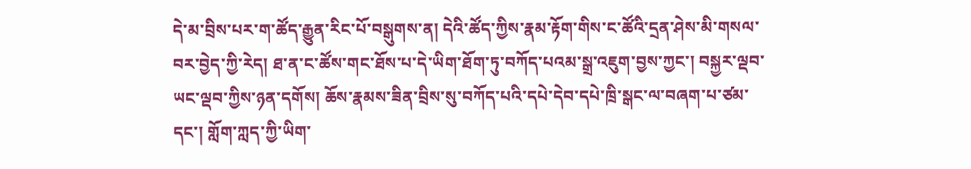དེ་མ་བྲིས་པར་ག་ཚོད་རྒྱུན་རིང་པོ་བསྒུགས་ན། དེའི་ཚོད་ཀྱིས་རྣམ་རྟོག་གིས་ང་ཚོའི་དྲན་ཤེས་མི་གསལ་བར་བྱེད་ཀྱི་རེད། ཐ་ན་ང་ཚོས་གང་ཐོས་པ་དེ་ཡིག་ཐོག་ཏུ་བཀོད་པའམ་སྒྲ་འཇུག་བྱས་ཀྱང་། བསྐྱར་ལྡབ་ཡང་ལྡབ་ཀྱིས་ཉན་དགོས། ཆོས་རྣམས་ཟིན་བྲིས་སུ་བཀོད་པའི་དཔེ་དེབ་དཔེ་ཁྲི་སྒང་ལ་བཞག་པ་ཙམ་དང་། གློག་ཀླད་ཀྱི་ཡིག་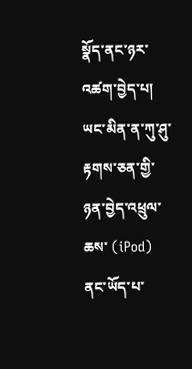སྣོད་ནང་ཉར་འཚག་བྱེད་པ། ཡང་མིན་ན་ཀུ་ཤུ་རྟགས་ཅན་གྱི་ཉན་བྱེད་འཕྲུལ་ཆས་ (iPod) ནང་ཡོད་པ་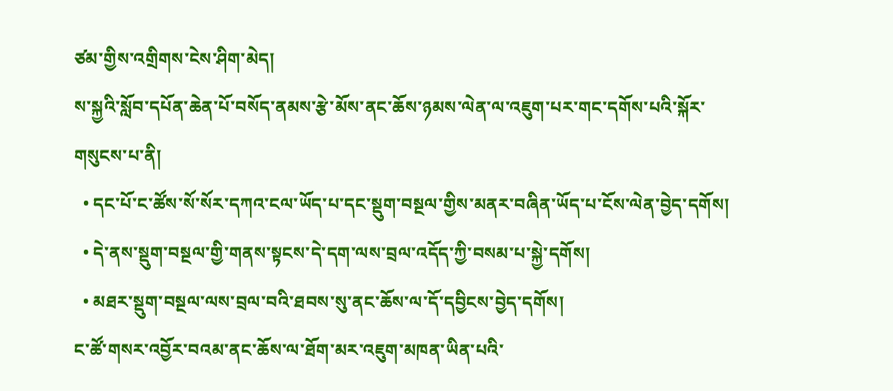ཙམ་གྱིས་འགྲིགས་ངེས་ཤིག་མེད།
ས་སྐྱའི་སློབ་དཔོན་ཆེན་པོ་བསོད་ནམས་རྩེ་མོས་ནང་ཆོས་ཉམས་ལེན་ལ་འཇུག་པར་གང་དགོས་པའི་སྐོར་གསུངས་པ་ནི།
  • དང་པོ་ང་ཚོས་སོ་སོར་དཀའ་ངལ་ཡོད་པ་དང་སྡུག་བསྔལ་གྱིས་མནར་བཞིན་ཡོད་པ་ངོས་ལེན་བྱེད་དགོས།
  • དེ་ནས་སྡུག་བསྔལ་གྱི་གནས་སྟངས་དེ་དག་ལས་བྲལ་འདོད་ཀྱི་བསམ་པ་སྐྱེ་དགོས།
  • མཐར་སྡུག་བསྔལ་ལས་བྲལ་བའི་ཐབས་སུ་ནང་ཆོས་ལ་དོ་དབྱིངས་བྱེད་དགོས།
ང་ཚོ་གསར་འབྱོར་བའམ་ནང་ཆོས་ལ་ཐོག་མར་འཇུག་མཁན་ཡིན་པའི་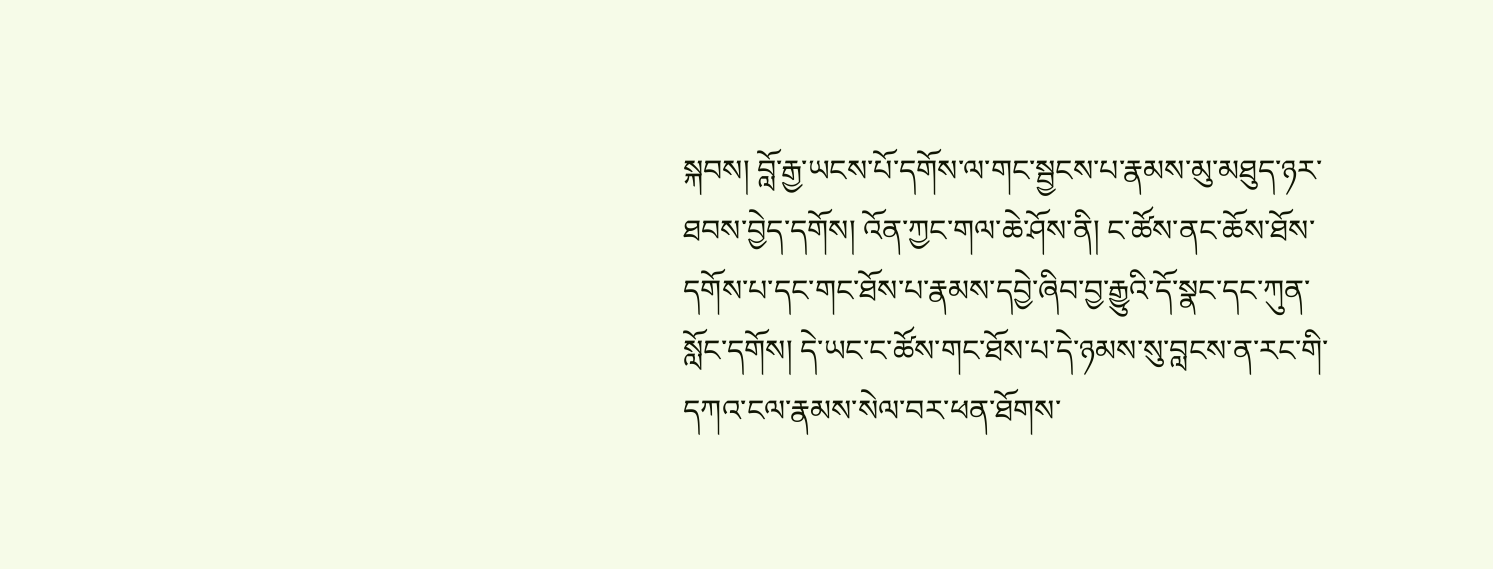སྐབས། བློ་རྒྱ་ཡངས་པོ་དགོས་ལ་གང་སྦྱངས་པ་རྣམས་མུ་མཐུད་ཉར་ཐབས་བྱེད་དགོས། འོན་ཀྱང་གལ་ཆེ་ཤོས་ནི། ང་ཚོས་ནང་ཆོས་ཐོས་དགོས་པ་དང་གང་ཐོས་པ་རྣམས་དབྱེ་ཞིབ་བྱ་རྒྱུའི་དོ་སྣང་དང་ཀུན་སློང་དགོས། དེ་ཡང་ང་ཚོས་གང་ཐོས་པ་དེ་ཉམས་སུ་བླངས་ན་རང་གི་དཀའ་ངལ་རྣམས་སེལ་བར་ཕན་ཐོགས་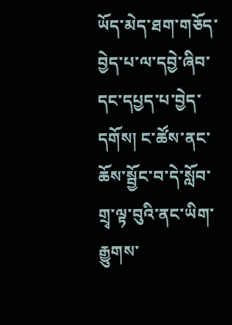ཡོད་མེད་ཐག་གཅོད་བྱེད་པ་ལ་དབྱེ་ཞིབ་དང་དཔྱད་པ་བྱེད་དགོས། ང་ཚོས་ནང་ཆོས་སྦྱོང་བ་དེ་སློབ་གྲྭ་ལྟ་བུའི་ནང་ཡིག་རྒྱུགས་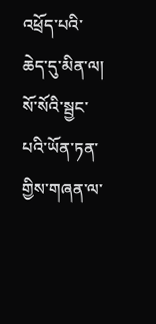འཕྲོད་པའི་ཆེད་དུ་མིན་ལ། སོ་སོའི་སྦྱང་པའི་ཡོན་ཏན་གྱིས་གཞན་ལ་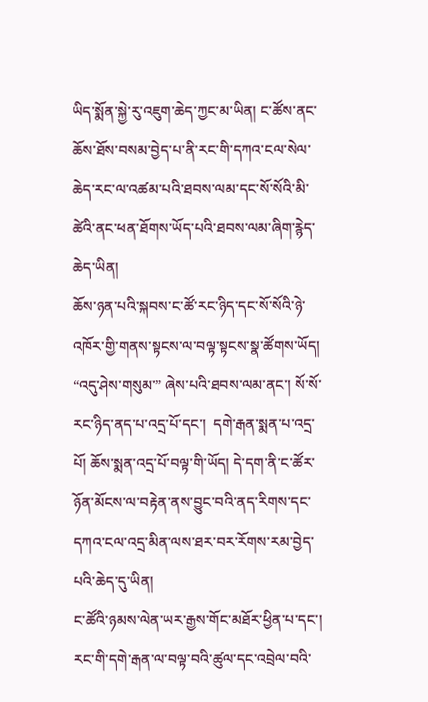ཡིད་སྨོན་སྐྱེ་རུ་འཇུག་ཆེད་ཀྱང་མ་ཡིན། ང་ཚོས་ནང་ཆོས་ཐོས་བསམ་བྱེད་པ་ནི་རང་གི་དཀའ་ངལ་སེལ་ཆེད་རང་ལ་འཚམ་པའི་ཐབས་ལམ་དང་སོ་སོའི་མི་ཚེའི་ནང་ཕན་ཐོགས་ཡོད་པའི་ཐབས་ལམ་ཞིག་རྙེད་ཆེད་ཡིན།
ཆོས་ཉན་པའི་སྐབས་ང་ཚོ་རང་ཉིད་དང་སོ་སོའི་ཉེ་འཁོར་གྱི་གནས་སྟངས་ལ་བལྟ་སྟངས་སྣ་ཚོགས་ཡོད། “འདུ་ཤེས་གསུམ་” ཞེས་པའི་ཐབས་ལམ་ནང་། སོ་སོ་རང་ཉིད་ནད་པ་འདྲ་པོ་དང་།  དགེ་རྒན་སྨན་པ་འདྲ་པོ། ཆོས་སྨན་འདྲ་པོ་བལྟ་གི་ཡོད། དེ་དག་ནི་ང་ཚོར་ཉོན་མོངས་ལ་བརྟེན་ནས་བྱུང་བའི་ནད་རིགས་དང་དཀའ་ངལ་འདྲ་མིན་ལས་ཐར་བར་རོགས་རམ་བྱེད་པའི་ཆེད་དུ་ཡིན།
ང་ཚོའི་ཉམས་ལེན་ཡར་རྒྱས་གོང་མཐོར་ཕྱིན་པ་དང་། རང་གི་དགེ་རྒན་ལ་བལྟ་བའི་ཚུལ་དང་འབྲེལ་བའི་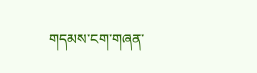གདམས་ངག་གཞན་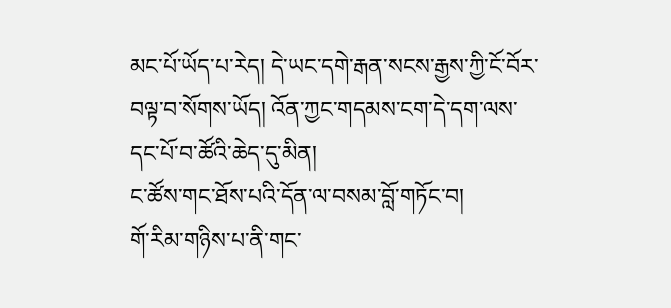མང་པོ་ཡོད་པ་རེད། དེ་ཡང་དགེ་རྒན་སངས་རྒྱས་ཀྱི་ངོ་བོར་བལྟ་བ་སོགས་ཡོད། འོན་ཀྱང་གདམས་ངག་དེ་དག་ལས་དང་པོ་བ་ཚོའི་ཆེད་དུ་མིན།
ང་ཚོས་གང་ཐོས་པའི་དོན་ལ་བསམ་བློ་གཏོང་བ།
གོ་རིམ་གཉིས་པ་ནི་གང་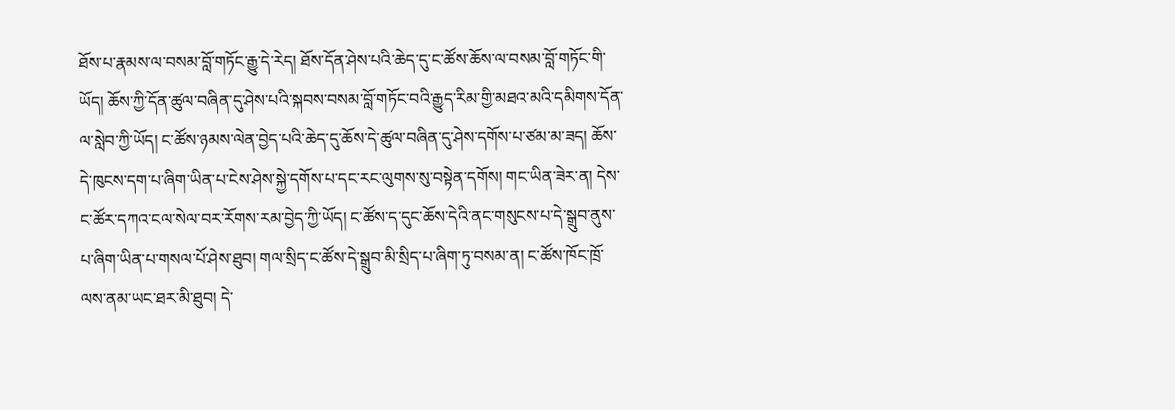ཐོས་པ་རྣམས་ལ་བསམ་བློ་གཏོང་རྒྱུ་དེ་རེད། ཐོས་དོན་ཤེས་པའི་ཆེད་དུ་ང་ཚོས་ཆོས་ལ་བསམ་བློ་གཏོང་གི་ཡོད། ཆོས་ཀྱི་དོན་ཚུལ་བཞིན་དུ་ཤེས་པའི་སྐབས་བསམ་བློ་གཏོང་བའི་རྒྱུད་རིམ་གྱི་མཐའ་མའི་དམིགས་དོན་ལ་སླེབ་ཀྱི་ཡོད། ང་ཚོས་ཉམས་ལེན་བྱེད་པའི་ཆེད་དུ་ཆོས་དེ་ཚུལ་བཞིན་དུ་ཤེས་དགོས་པ་ཙམ་མ་ཟད། ཆོས་དེ་ཁུངས་དག་པ་ཞིག་ཡིན་པ་ངེས་ཤེས་སྐྱེ་དགོས་པ་དང་རང་ལུགས་སུ་བསྟེན་དགོས། གང་ཡིན་ཟེར་ན། དེས་ང་ཚོར་དཀའ་ངལ་སེལ་བར་རོགས་རམ་བྱེད་ཀྱི་ཡོད། ང་ཚོས་ད་དུང་ཆོས་དེའི་ནང་གསུངས་པ་དེ་སྒྲུབ་ནུས་པ་ཞིག་ཡིན་པ་གསལ་པོ་ཤེས་ཐུབ། གལ་སྲིད་ང་ཚོས་དེ་སྒྲུབ་མི་སྲིད་པ་ཞིག་ཏུ་བསམ་ན། ང་ཚོས་ཁོང་ཁྲོ་ལས་ནམ་ཡང་ཐར་མི་ཐུབ། དེ་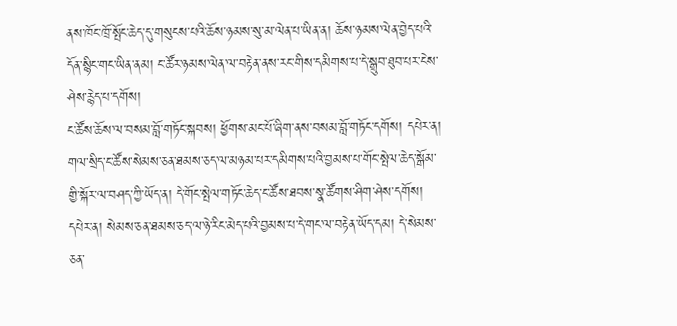ནས་ཁོང་ཁྲོ་སྤོང་ཆེད་དུ་གསུངས་པའི་ཆོས་ཉམས་སུ་མ་ལེན་པ་ཡིན་ན། ཆོས་ཉམས་ལེན་བྱེད་པའི་དོན་སྙིང་གང་ཡིན་ནམ། ང་ཚོར་ཉམས་ལེན་ལ་བརྟེན་ནས་རང་གིས་དམིགས་པ་དེ་སྒྲུབ་ཐུབ་པར་ངེས་ཤེས་རྙེད་པ་དགོས།
ང་ཚོས་ཆོས་ལ་བསམ་བློ་གཏོང་སྐབས། ཕྱོགས་མང་པོ་ཞིག་ནས་བསམ་བློ་གཏོང་དགོས། དཔེར་ན། གལ་སྲིད་ང་ཚོས་སེམས་ཅན་ཐམས་ཅད་ལ་མཉམ་པར་དམིགས་པའི་བྱམས་པ་གོང་སྤེལ་ཆེད་སྒོམ་གྱི་སྐོར་ལ་བཤད་ཀྱི་ཡོད་ན། དེ་གོང་སྤེལ་གཏོང་ཆེད་ང་ཚོས་ཐབས་སྣ་ཚོགས་ཤིག་ཤེས་དགོས། དཔེར་ན། སེམས་ཅན་ཐམས་ཅད་ལ་ཉེ་རིང་མེད་པའི་བྱམས་པ་དེ་གང་ལ་བརྟེན་ཡོད་དམ། དེ་སེམས་ཅན་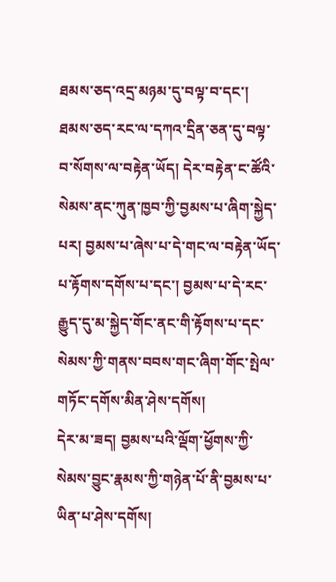ཐམས་ཅད་འདྲ་མཉམ་དུ་བལྟ་བ་དང་། ཐམས་ཅད་རང་ལ་དཀའ་དྲིན་ཅན་དུ་བལྟ་བ་སོགས་ལ་བརྟེན་ཡོད། དེར་བརྟེན་ང་ཚོའི་སེམས་ནང་ཀུན་ཁྱབ་ཀྱི་བྱམས་པ་ཞིག་སྐྱེད་པར། བྱམས་པ་ཞེས་པ་དེ་གང་ལ་བརྟེན་ཡོད་པ་རྟོགས་དགོས་པ་དང་། བྱམས་པ་དེ་རང་རྒྱུད་དུ་མ་སྐྱེད་གོང་ནང་གི་རྟོགས་པ་དང་སེམས་ཀྱི་གནས་བབས་གང་ཞིག་གོང་སྤེལ་གཏོང་དགོས་མིན་ཤེས་དགོས།
དེར་མ་ཟད། བྱམས་པའི་ལྡོག་ཕྱོགས་ཀྱི་སེམས་བྱུང་རྣམས་ཀྱི་གཉེན་པོ་ནི་བྱམས་པ་ཡིན་པ་ཤེས་དགོས།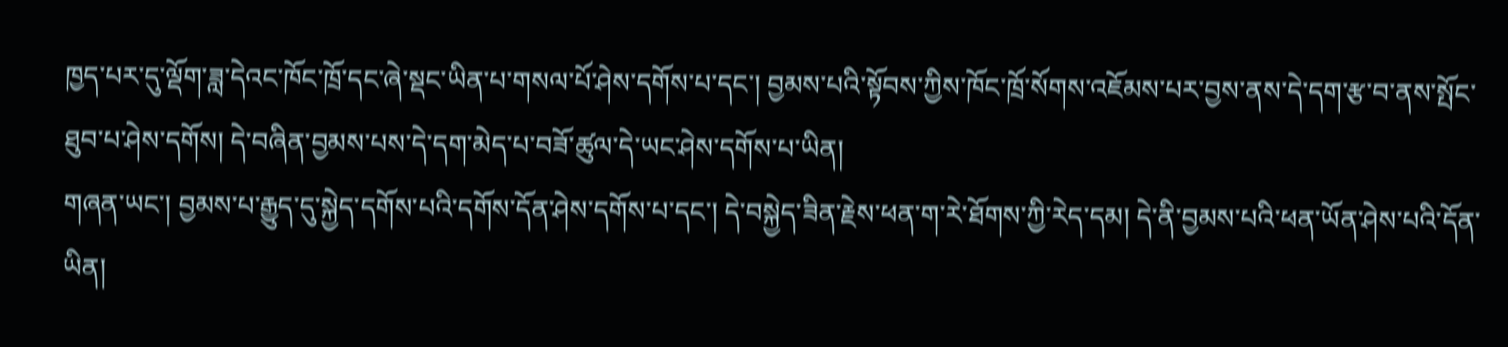ཁྱད་པར་དུ་ལྡོག་ཟླ་དེའང་ཁོང་ཁྲོ་དང་ཞེ་སྡང་ཡིན་པ་གསལ་པོ་ཤེས་དགོས་པ་དང་། བྱམས་པའི་སྟོབས་ཀྱིས་ཁོང་ཁྲོ་སོགས་འཇོམས་པར་བྱས་ནས་དེ་དག་རྩ་བ་ནས་སྤོང་ཐུབ་པ་ཤེས་དགོས། དེ་བཞིན་བྱམས་པས་དེ་དག་མེད་པ་བཟོ་ཚུལ་དེ་ཡང་ཤེས་དགོས་པ་ཡིན།
གཞན་ཡང་། བྱམས་པ་རྒྱུད་དུ་སྐྱེད་དགོས་པའི་དགོས་དོན་ཤེས་དགོས་པ་དང་། དེ་བསྐྱེད་ཟིན་རྗེས་ཕན་ག་རེ་ཐོགས་ཀྱི་རེད་དམ། དེ་ནི་བྱམས་པའི་ཕན་ཡོན་ཤེས་པའི་དོན་ཡིན།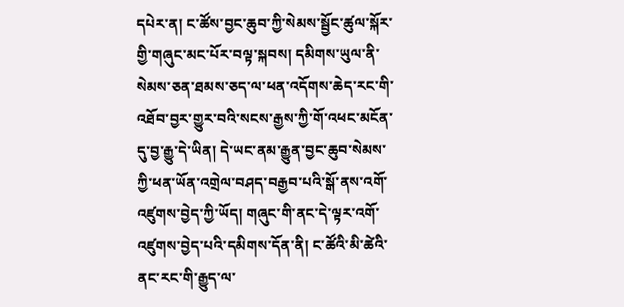དཔེར་ན། ང་ཚོས་བྱང་ཆུབ་ཀྱི་སེམས་སྦྱོང་ཚུལ་སྐོར་གྱི་གཞུང་མང་པོར་བལྟ་སྐབས། དམིགས་ཡུལ་ནི་སེམས་ཅན་ཐམས་ཅད་ལ་ཕན་འདོགས་ཆེད་རང་གི་འཐོབ་བྱར་གྱུར་བའི་སངས་རྒྱས་ཀྱི་གོ་འཕང་མངོན་དུ་བྱ་རྒྱུ་དེ་ཡིན། དེ་ཡང་ནམ་རྒྱུན་བྱང་ཆུབ་སེམས་ཀྱི་ཕན་ཡོན་འགྲེལ་བཤད་བརྒྱབ་པའི་སྒོ་ནས་འགོ་འཛུགས་བྱེད་ཀྱི་ཡོད། གཞུང་གི་ནང་དེ་ལྟར་འགོ་འཛུགས་བྱེད་པའི་དམིགས་དོན་ནི། ང་ཚོའི་མི་ཚེའི་ནང་རང་གི་རྒྱུད་ལ་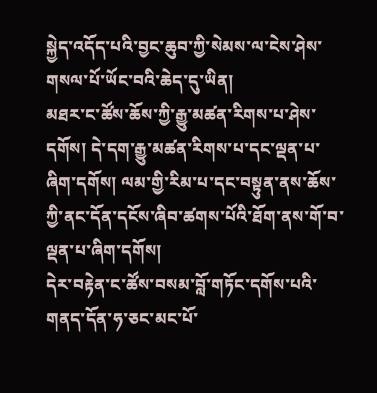སྐྱེད་འདོད་པའི་བྱང་ཆུབ་ཀྱི་སེམས་ལ་ངེས་ཤེས་གསལ་པོ་ཡོང་བའི་ཆེད་དུ་ཡིན།
མཐར་ང་ཚོས་ཆོས་ཀྱི་རྒྱུ་མཚན་རིགས་པ་ཤེས་དགོས། དེ་དག་རྒྱུ་མཚན་རིགས་པ་དང་ལྡན་པ་ཞིག་དགོས། ལམ་གྱི་རིམ་པ་དང་བསྟུན་ནས་ཆོས་ཀྱི་ནང་དོན་དངོས་ཞིབ་ཚགས་པོའི་ཐོག་ནས་གོ་བ་ལྡན་པ་ཞིག་དགོས།
དེར་བརྟེན་ང་ཚོས་བསམ་བློ་གཏོང་དགོས་པའི་གནད་དོན་ཧ་ཅང་མང་པོ་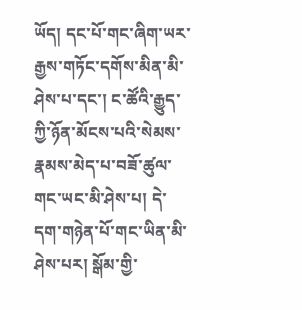ཡོད། དང་པོ་གང་ཞིག་ཡར་རྒྱས་གཏོང་དགོས་མིན་མི་ཤེས་པ་དང་། ང་ཚོའི་རྒྱུད་ཀྱི་ཉོན་མོངས་པའི་སེམས་རྣམས་མེད་པ་བཟོ་ཚུལ་གང་ཡང་མི་ཤེས་པ། དེ་དག་གཉེན་པོ་གང་ཡིན་མི་ཤེས་པར། སྒོམ་གྱི་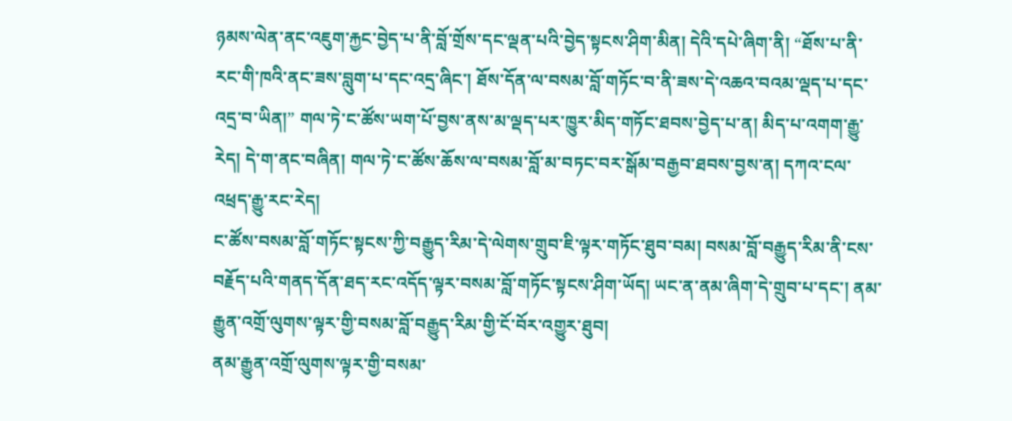ཉམས་ལེན་ནང་འཇུག་རྐྱང་བྱེད་པ་ནི་བློ་གྲོས་དང་ལྡན་པའི་བྱེད་སྟངས་ཤིག་མིན། དེའི་དཔེ་ཞིག་ནི། “ཐོས་པ་ནི་རང་གི་ཁའི་ནང་ཟས་བླུག་པ་དང་འདྲ་ཞིང་། ཐོས་དོན་ལ་བསམ་བློ་གཏོང་བ་ནི་ཟས་དེ་འཆའ་བའམ་ལྡད་པ་དང་འདྲ་བ་ཡིན།” གལ་ཏེ་ང་ཚོས་ཡག་པོ་བྱས་ནས་མ་ལྡད་པར་ཁྱུར་མིད་གཏོང་ཐབས་བྱེད་པ་ན། མིད་པ་འགག་རྒྱུ་རེད། དེ་ག་ནང་བཞིན། གལ་ཏེ་ང་ཚོས་ཆོས་ལ་བསམ་བློ་མ་བཏང་བར་སྒོམ་བརྒྱབ་ཐབས་བྱས་ན། དཀའ་ངལ་འཕྲད་རྒྱུ་རང་རེད།
ང་ཚོས་བསམ་བློ་གཏོང་སྟངས་ཀྱི་བརྒྱུད་རིམ་དེ་ལེགས་གྲུབ་ཇི་ལྟར་གཏོང་ཐུབ་བམ། བསམ་བློ་བརྒྱུད་རིམ་ནི་ངས་བརྗོད་པའི་གནད་དོན་ཐད་རང་འདོད་ལྟར་བསམ་བློ་གཏོང་སྟངས་ཤིག་ཡོད། ཡང་ན་ནམ་ཞིག་དེ་གྲུབ་པ་དང་། ནམ་རྒྱུན་འགྲོ་ལུགས་ལྟར་གྱི་བསམ་བློ་བརྒྱུད་རིམ་གྱི་ངོ་བོར་འགྱུར་ཐུབ།
ནམ་རྒྱུན་འགྲོ་ལུགས་ལྟར་གྱི་བསམ་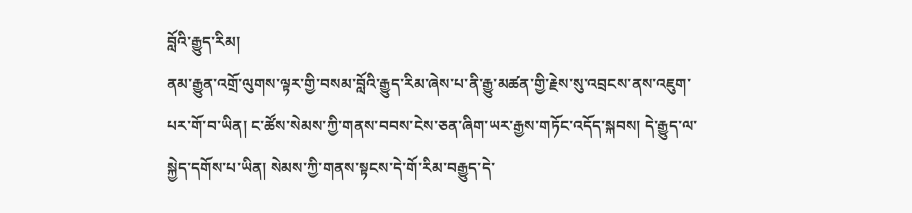བློའི་རྒྱུད་རིམ།
ནམ་རྒྱུན་འགྲོ་ལུགས་ལྟར་གྱི་བསམ་བློའི་རྒྱུད་རིམ་ཞེས་པ་ནི་རྒྱུ་མཚན་གྱི་རྗེས་སུ་འབྲངས་ནས་འཇུག་པར་གོ་བ་ཡིན། ང་ཚོས་སེམས་ཀྱི་གནས་བབས་ངེས་ཅན་ཞིག་ཡར་རྒྱས་གཏོང་འདོད་སྐབས། དེ་རྒྱུད་ལ་སྐྱེད་དགོས་པ་ཡིན། སེམས་ཀྱི་གནས་སྟངས་དེ་གོ་རིམ་བརྒྱུད་དེ་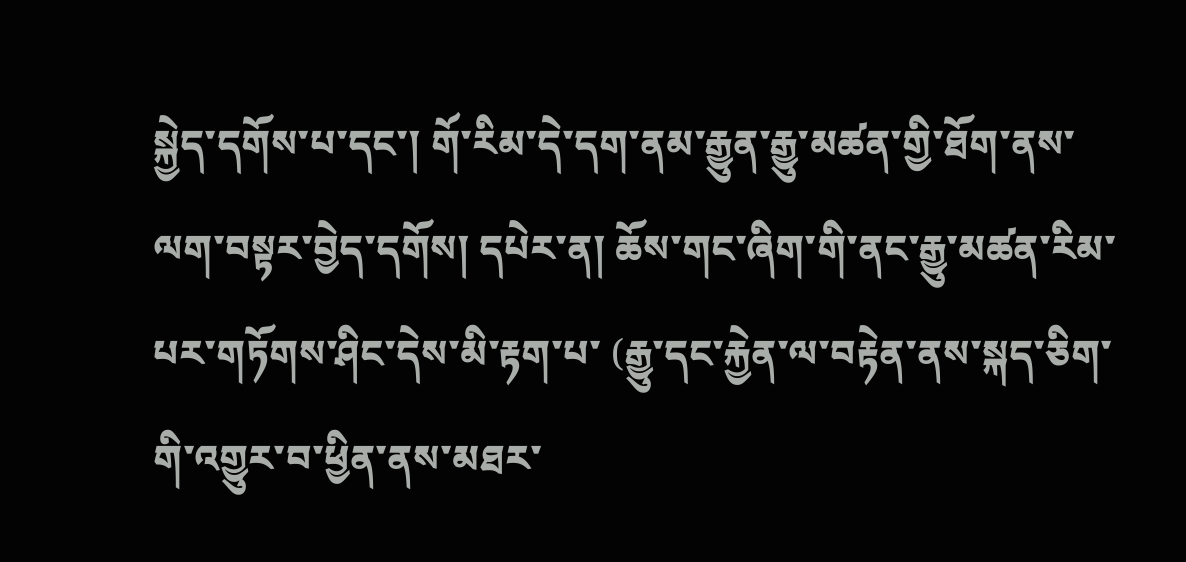སྐྱེད་དགོས་པ་དང་། གོ་རིམ་དེ་དག་ནམ་རྒྱུན་རྒྱུ་མཚན་གྱི་ཐོག་ནས་ལག་བསྟར་བྱེད་དགོས། དཔེར་ན། ཆོས་གང་ཞིག་གི་ནང་རྒྱུ་མཚན་རིམ་པར་གཏོགས་ཤིང་དེས་མི་རྟག་པ་ (རྒྱུ་དང་རྐྱེན་ལ་བརྟེན་ནས་སྐད་ཅིག་གི་འགྱུར་བ་ཕྱིན་ནས་མཐར་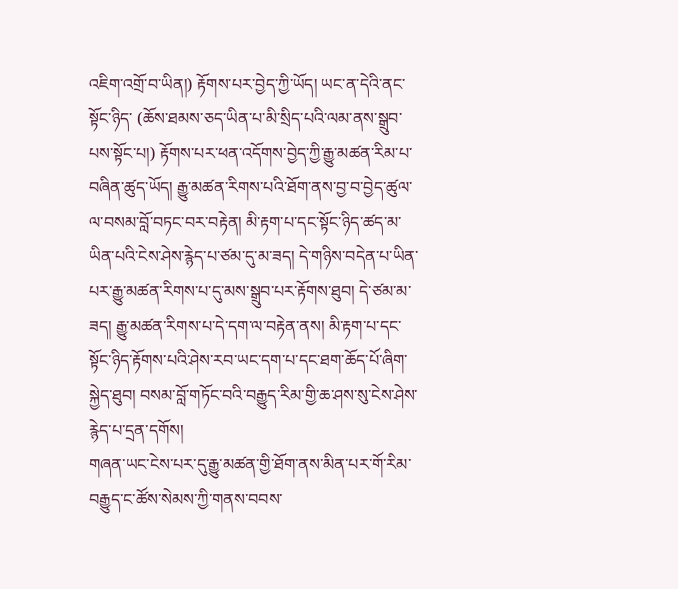འཇིག་འགྲོ་བ་ཡིན།) རྟོགས་པར་བྱེད་ཀྱི་ཡོད། ཡང་ན་དེའི་ནང་སྟོང་ཉིད་ (ཆོས་ཐམས་ཅད་ཡིན་པ་མི་སྲིད་པའི་ལམ་ནས་སྒྲུབ་པས་སྟོང་པ།) རྟོགས་པར་ཕན་འདོགས་བྱེད་ཀྱི་རྒྱུ་མཚན་རིམ་པ་བཞིན་ཚུད་ཡོད། རྒྱུ་མཚན་རིགས་པའི་ཐོག་ནས་བྱ་བ་བྱེད་ཚུལ་ལ་བསམ་བློ་བཏང་བར་བརྟེན། མི་རྟག་པ་དང་སྟོང་ཉིད་ཚད་མ་ཡིན་པའི་ངེས་ཤེས་རྙེད་པ་ཙམ་དུ་མ་ཟད། དེ་གཉིས་བདེན་པ་ཡིན་པར་རྒྱུ་མཚན་རིགས་པ་དུ་མས་སྒྲུབ་པར་རྟོགས་ཐུབ། དེ་ཙམ་མ་ཟད། རྒྱུ་མཚན་རིགས་པ་དེ་དག་ལ་བརྟེན་ནས། མི་རྟག་པ་དང་སྟོང་ཉིད་རྟོགས་པའི་ཤེས་རབ་ཡང་དག་པ་དང་ཐག་ཆོད་པོ་ཞིག་སྐྱེད་ཐུབ། བསམ་བློ་གཏོང་བའི་བརྒྱུད་རིམ་གྱི་ཆ་ཤས་སུ་ངེས་ཤེས་རྙེད་པ་དྲན་དགོས།
གཞན་ཡང་ངེས་པར་དུ་རྒྱུ་མཚན་གྱི་ཐོག་ནས་མིན་པར་གོ་རིམ་བརྒྱུད་ང་ཚོས་སེམས་ཀྱི་གནས་བབས་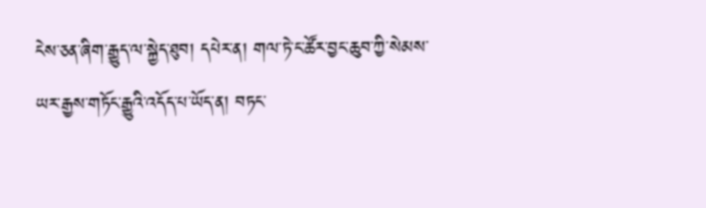ངེས་ཅན་ཞིག་རྒྱུད་ལ་སྐྱེད་ཐུབ། དཔེར་ན། གལ་ཏེ་ང་ཚོར་བྱང་ཆུབ་ཀྱི་སེམས་ཡར་རྒྱས་གཏོང་རྒྱུའི་འདོད་པ་ཡོད་ན། བཏང་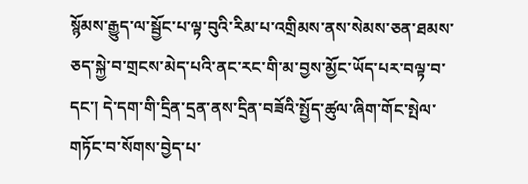སྙོམས་རྒྱུད་ལ་སྦྱོང་པ་ལྟ་བུའི་རིམ་པ་འགྲིམས་ནས་སེམས་ཅན་ཐམས་ཅད་སྐྱེ་བ་གྲངས་མེད་པའི་ནང་རང་གི་མ་བྱས་མྱོང་ཡོད་པར་བལྟ་བ་དང་། དེ་དག་གི་དྲིན་དྲན་ནས་དྲིན་བཟོའི་སྤྱོད་ཚུལ་ཞིག་གོང་སྤེལ་གཏོང་བ་སོགས་བྱེད་པ་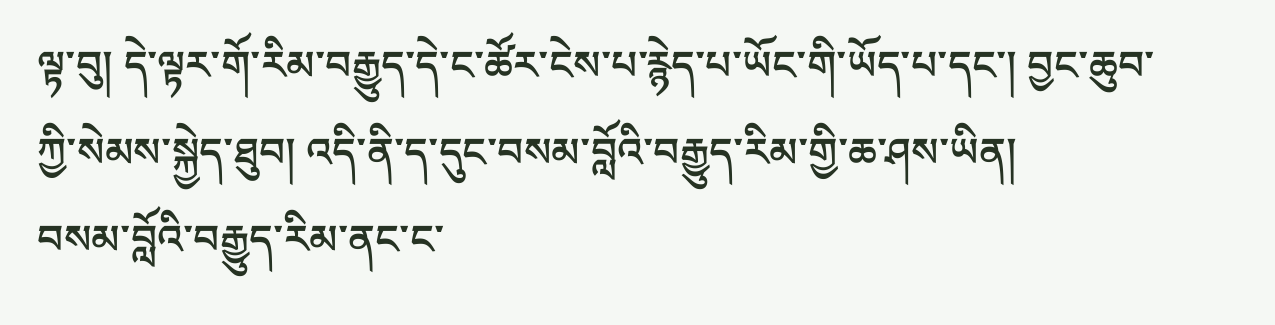ལྟ་བུ། དེ་ལྟར་གོ་རིམ་བརྒྱུད་དེ་ང་ཚོར་ངེས་པ་རྙེད་པ་ཡོང་གི་ཡོད་པ་དང་། བྱང་ཆུབ་ཀྱི་སེམས་སྐྱེད་ཐུབ། འདི་ནི་ད་དུང་བསམ་བློའི་བརྒྱུད་རིམ་གྱི་ཆ་ཤས་ཡིན།
བསམ་བློའི་བརྒྱུད་རིམ་ནང་ང་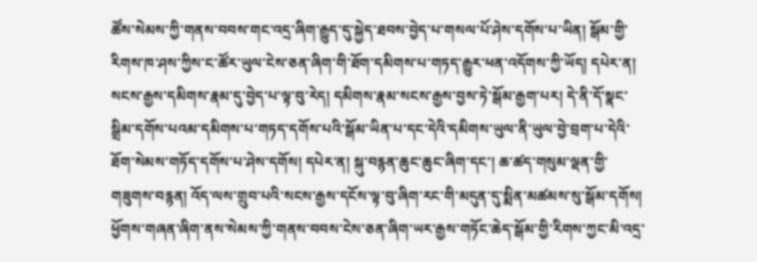ཚོས་སེམས་ཀྱི་གནས་བབས་གང་འདྲ་ཞིག་རྒྱུད་དུ་སྐྱེད་ཐབས་བྱེད་པ་གསལ་པོ་ཤེས་དགོས་པ་ཡིན། སྒོམ་གྱི་རིགས་ཁ་ཤས་ཀྱིས་ང་ཚོར་ཡུལ་ངེས་ཅན་ཞིག་གི་ཐོག་དམིགས་པ་གཏད་རྒྱུར་ཕན་འདོགས་ཀྱི་ཡོད། དཔེར་ན། སངས་རྒྱས་དམིགས་རྣམ་དུ་བྱེད་པ་ལྟ་བུ་རེད། དམིགས་རྣམ་སངས་རྒྱས་བྱས་ཏེ་སྒོམ་རྒྱག་པར། དེ་ནི་དོ་སྣང་སྒྲིམ་དགོས་པའམ་དམིགས་པ་གཏད་དགོས་པའི་སྒོམ་ཡིན་པ་དང་དེའི་དམིགས་ཡུལ་ནི་ཡུལ་བྱེ་བྲག་པ་དེའི་ཐོག་སེམས་གཏོད་དགོས་པ་ཤེས་དགོས། དཔེར་ན། སྐུ་བརྙན་ཆུང་ཆུང་ཞིག་དང་། ཆ་ཚད་གསུམ་ལྡན་གྱི་གཟུགས་བརྙན། འོད་ལས་གྲུབ་པའི་སངས་རྒྱས་དངོས་ལྟ་བུ་ཞིག་རང་གི་མདུན་དུ་སྨིན་མཚམས་སུ་སྒོམ་དགོས།
ཕྱོགས་གཞན་ཞིག་ནས་སེམས་ཀྱི་གནས་བབས་ངེས་ཅན་ཞིག་ཡར་རྒྱས་གཏོང་ཆེད་སྒོམ་གྱི་རིགས་ཀྱང་མི་འདྲ་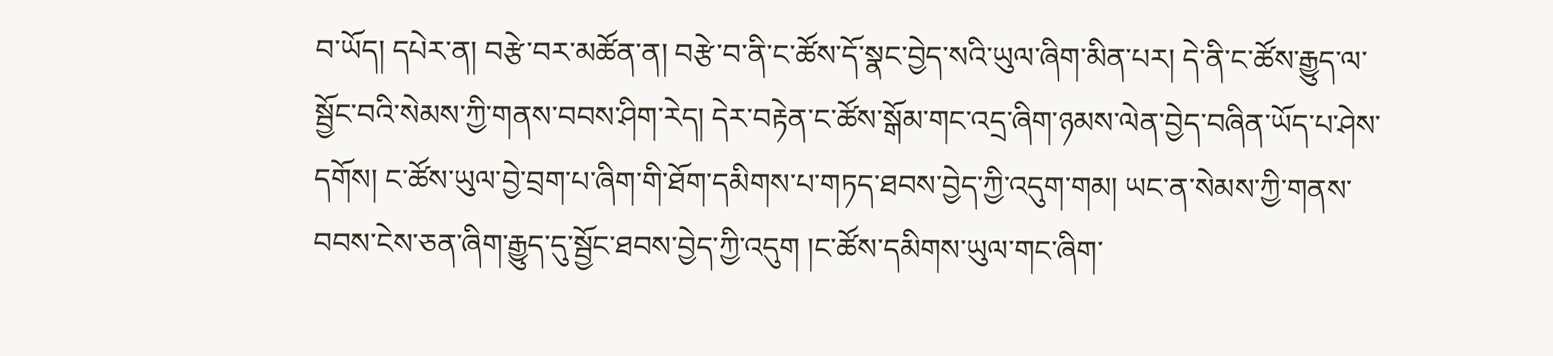བ་ཡོད། དཔེར་ན། བརྩེ་བར་མཚོན་ན། བརྩེ་བ་ནི་ང་ཚོས་དོ་སྣང་བྱེད་སའི་ཡུལ་ཞིག་མིན་པར། དེ་ནི་ང་ཚོས་རྒྱུད་ལ་སྦྱོང་བའི་སེམས་ཀྱི་གནས་བབས་ཤིག་རེད། དེར་བརྟེན་ང་ཚོས་སྒོམ་གང་འདྲ་ཞིག་ཉམས་ལེན་བྱེད་བཞིན་ཡོད་པ་ཤེས་དགོས། ང་ཚོས་ཡུལ་བྱེ་བྲག་པ་ཞིག་གི་ཐོག་དམིགས་པ་གཏད་ཐབས་བྱེད་ཀྱི་འདུག་གམ། ཡང་ན་སེམས་ཀྱི་གནས་བབས་ངེས་ཅན་ཞིག་རྒྱུད་དུ་སྦྱོང་ཐབས་བྱེད་ཀྱི་འདུག །ང་ཚོས་དམིགས་ཡུལ་གང་ཞིག་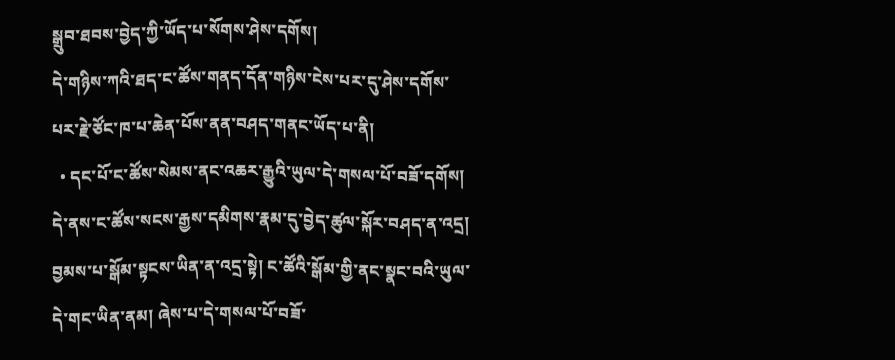སྒྲུབ་ཐབས་བྱེད་ཀྱི་ཡོད་པ་སོགས་ཤེས་དགོས།
དེ་གཉིས་ཀའི་ཐད་ང་ཚོས་གནད་དོན་གཉིས་ངེས་པར་དུ་ཤེས་དགོས་པར་རྗེ་ཙོང་ཁ་པ་ཆེན་པོས་ནན་བཤད་གནང་ཡོད་པ་ནི།
  • དང་པོ་ང་ཚོས་སེམས་ནང་འཆར་རྒྱུའི་ཡུལ་དེ་གསལ་པོ་བཟོ་དགོས། དེ་ནས་ང་ཚོས་སངས་རྒྱས་དམིགས་རྣམ་དུ་བྱེད་ཚུལ་སྐོར་བཤད་ན་འདྲ། བྱམས་པ་སྒོམ་སྟངས་ཡིན་ན་འདྲ་སྟེ། ང་ཚོའི་སྒོམ་གྱི་ནང་སྣང་བའི་ཡུལ་དེ་གང་ཡིན་ནམ། ཞེས་པ་དེ་གསལ་པོ་བཟོ་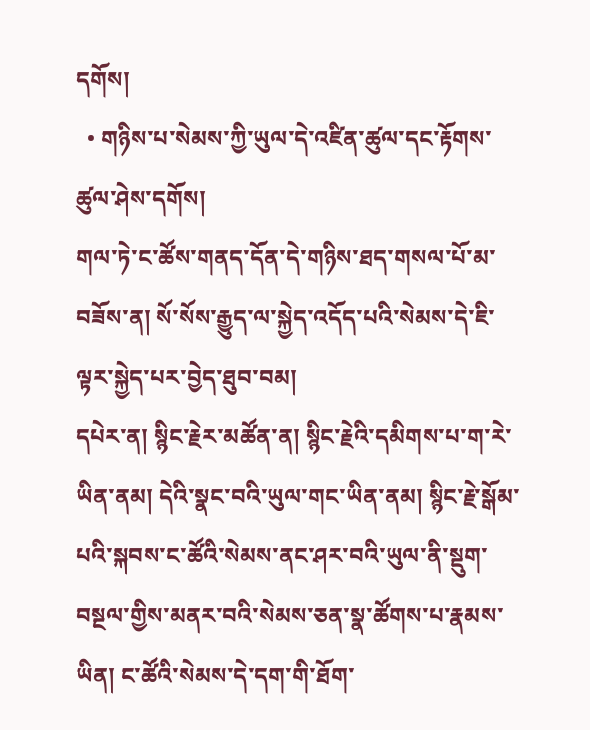དགོས།
  • གཉིས་པ་སེམས་ཀྱི་ཡུལ་དེ་འཛིན་ཚུལ་དང་རྟོགས་ཚུལ་ཤེས་དགོས།
གལ་ཏེ་ང་ཚོས་གནད་དོན་དེ་གཉིས་ཐད་གསལ་པོ་མ་བཟོས་ན། སོ་སོས་རྒྱུད་ལ་སྐྱེད་འདོད་པའི་སེམས་དེ་ཇི་ལྟར་སྐྱེད་པར་བྱེད་ཐུབ་བམ།
དཔེར་ན། སྙིང་རྗེར་མཚོན་ན། སྙིང་རྗེའི་དམིགས་པ་ག་རེ་ཡིན་ནམ། དེའི་སྣང་བའི་ཡུལ་གང་ཡིན་ནམ། སྙིང་རྗེ་སྒོམ་པའི་སྐབས་ང་ཚོའི་སེམས་ནང་ཤར་བའི་ཡུལ་ནི་སྡུག་བསྔལ་གྱིས་མནར་བའི་སེམས་ཅན་སྣ་ཚོགས་པ་རྣམས་ཡིན། ང་ཚོའི་སེམས་དེ་དག་གི་ཐོག་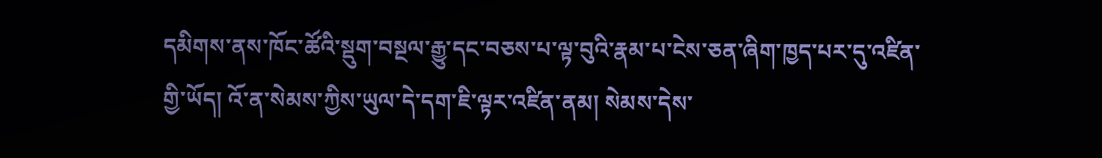དམིགས་ནས་ཁོང་ཚོའི་སྡུག་བསྔལ་རྒྱུ་དང་བཅས་པ་ལྟ་བུའི་རྣམ་པ་ངེས་ཅན་ཞིག་ཁྱད་པར་དུ་འཛིན་གྱི་ཡོད། འོ་ན་སེམས་ཀྱིས་ཡུལ་དེ་དག་ཇི་ལྟར་འཛིན་ནམ། སེམས་དེས་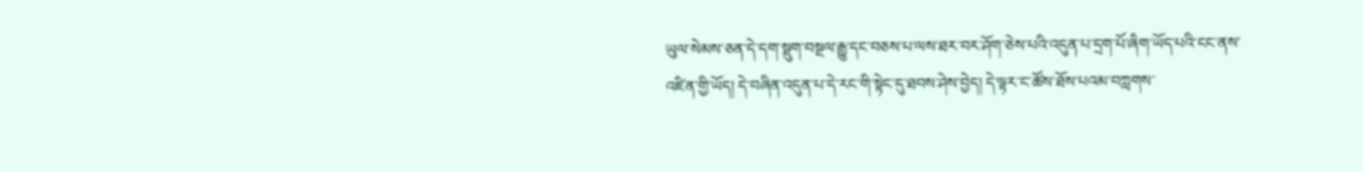ཡུལ་སེམས་ཅན་དེ་དག་སྡུག་བསྔལ་རྒྱུ་དང་བཅས་པ་ལས་ཐར་བར་ཤོག་ཅེས་པའི་འདུན་པ་དྲག་པོ་ཞིག་ཡོད་པའི་ངང་ནས་འཛིན་གྱི་ཡོད། དེ་བཞིན་འདུན་པ་དེ་རང་གི་སྟེང་དུ་ཐབས་ཤེས་བྱེད། དེ་ལྟར་ང་ཚོས་ཐོས་པའམ་བཀླགས་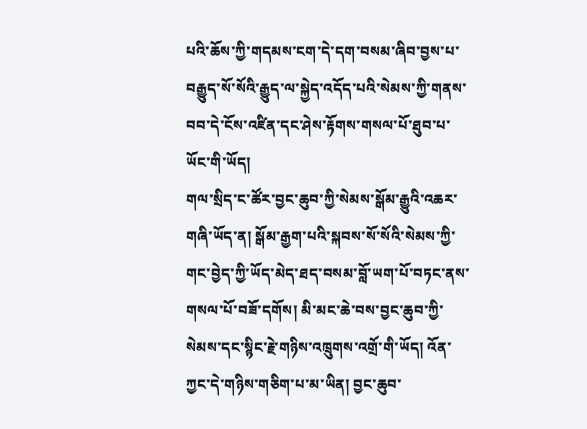པའི་ཆོས་ཀྱི་གདམས་ངག་དེ་དག་བསམ་ཞིབ་བྱས་པ་བརྒྱུད་སོ་སོའི་རྒྱུད་ལ་སྐྱེད་འདོད་པའི་སེམས་ཀྱི་གནས་བབ་དེ་ངོས་འཛིན་དང་ཤེས་རྟོགས་གསལ་པོ་ཐུབ་པ་ཡོང་གི་ཡོད།
གལ་སྲིད་ང་ཚོར་བྱང་ཆུབ་ཀྱི་སེམས་སྒོམ་རྒྱུའི་འཆར་གཞི་ཡོད་ན། སྒོམ་རྒྱག་པའི་སྐབས་སོ་སོའི་སེམས་ཀྱི་གང་བྱེད་ཀྱི་ཡོད་མེད་ཐད་བསམ་བློ་ཡག་པོ་བཏང་ནས་གསལ་པོ་བཟོ་དགོས། མི་མང་ཆེ་བས་བྱང་ཆུབ་ཀྱི་སེམས་དང་སྙིང་རྗེ་གཉིས་འཁྲུགས་འགྲོ་གི་ཡོད། འོན་ཀྱང་དེ་གཉིས་གཅིག་པ་མ་ཡིན། བྱང་ཆུབ་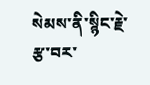སེམས་ནི་སྙིང་རྗེ་རྩ་བར་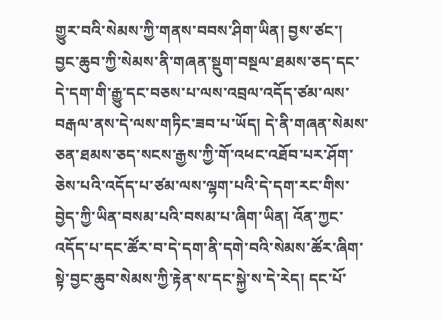གྱུར་བའི་སེམས་ཀྱི་གནས་བབས་ཤིག་ཡིན། བྱས་ཙང་། བྱང་ཆུབ་ཀྱི་སེམས་ནི་གཞན་སྡུག་བསྔལ་ཐམས་ཅད་དང་དེ་དག་གི་རྒྱུ་དང་བཅས་པ་ལས་འབྲལ་འདོད་ཙམ་ལས་བརྒལ་ནས་དེ་ལས་གཏིང་ཟབ་པ་ཡོད། དེ་ནི་གཞན་སེམས་ཅན་ཐམས་ཅད་སངས་རྒྱས་ཀྱི་གོ་འཕང་འཐོབ་པར་ཤོག་ཅེས་པའི་འདོད་པ་ཙམ་ལས་ལྷག་པའི་དེ་དག་རང་གིས་བྱེད་ཀྱི་ཡིན་བསམ་པའི་བསམ་པ་ཞིག་ཡིན། འོན་ཀྱང་འདོད་པ་དང་ཚོར་བ་དེ་དག་ནི་དགེ་བའི་སེམས་ཚོར་ཞིག་སྟེ་བྱང་ཆུབ་སེམས་ཀྱི་རྟེན་ས་དང་སྐྱེ་ས་དེ་རེད། དང་པོ་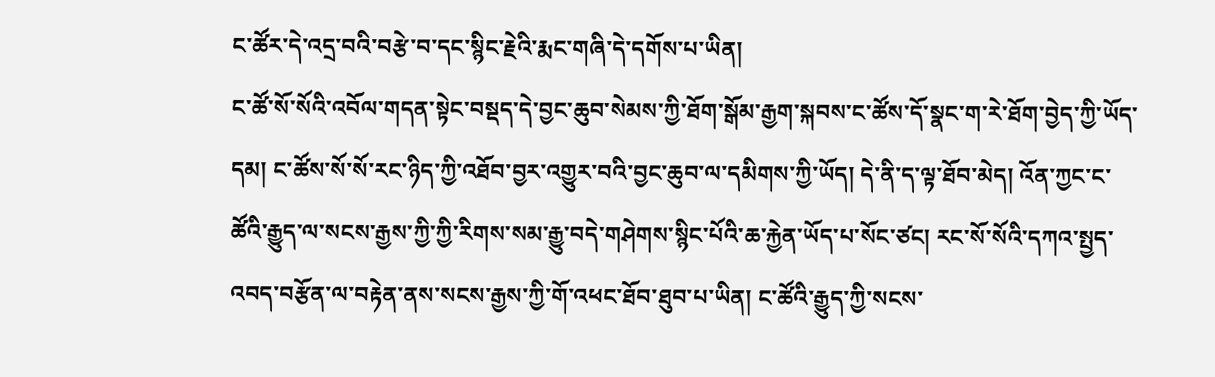ང་ཚོར་དེ་འདྲ་བའི་བརྩེ་བ་དང་སྙིང་རྗེའི་རྨང་གཞི་དེ་དགོས་པ་ཡིན།
ང་ཚོ་སོ་སོའི་འབོལ་གདན་སྟེང་བསྡད་དེ་བྱང་ཆུབ་སེམས་ཀྱི་ཐོག་སྒོམ་རྒྱག་སྐབས་ང་ཚོས་དོ་སྣང་ག་རེ་ཐོག་བྱེད་ཀྱི་ཡོད་དམ། ང་ཚོས་སོ་སོ་རང་ཉིད་ཀྱི་འཐོབ་བྱར་འགྱུར་བའི་བྱང་ཆུབ་ལ་དམིགས་ཀྱི་ཡོད། དེ་ནི་ད་ལྟ་ཐོབ་མེད། འོན་ཀྱང་ང་ཚོའི་རྒྱུད་ལ་སངས་རྒྱས་ཀྱི་ཀྱི་རིགས་སམ་རྒྱུ་བདེ་གཤེགས་སྙིང་པོའི་ཆ་རྐྱེན་ཡོད་པ་སོང་ཙང། རང་སོ་སོའི་དཀའ་སྤྱད་འབད་བརྩོན་ལ་བརྟེན་ནས་སངས་རྒྱས་ཀྱི་གོ་འཕང་ཐོབ་ཐུབ་པ་ཡིན། ང་ཚོའི་རྒྱུད་ཀྱི་སངས་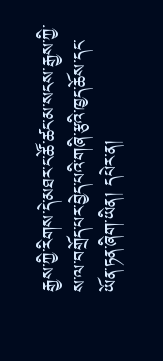རྒྱས་ཀྱི་རིགས་དེ་མཐར་ང་ཚོ་ཚང་མ་སངས་རྒྱས་ཀྱི་ས་ལ་བགྲོད་པར་བྱེད་པའི་གཞི་རྩའི་ཁྱད་ཆོས་དང་ཡོན་ཏན་ཞིག་ཡིན། དཔེར་ན།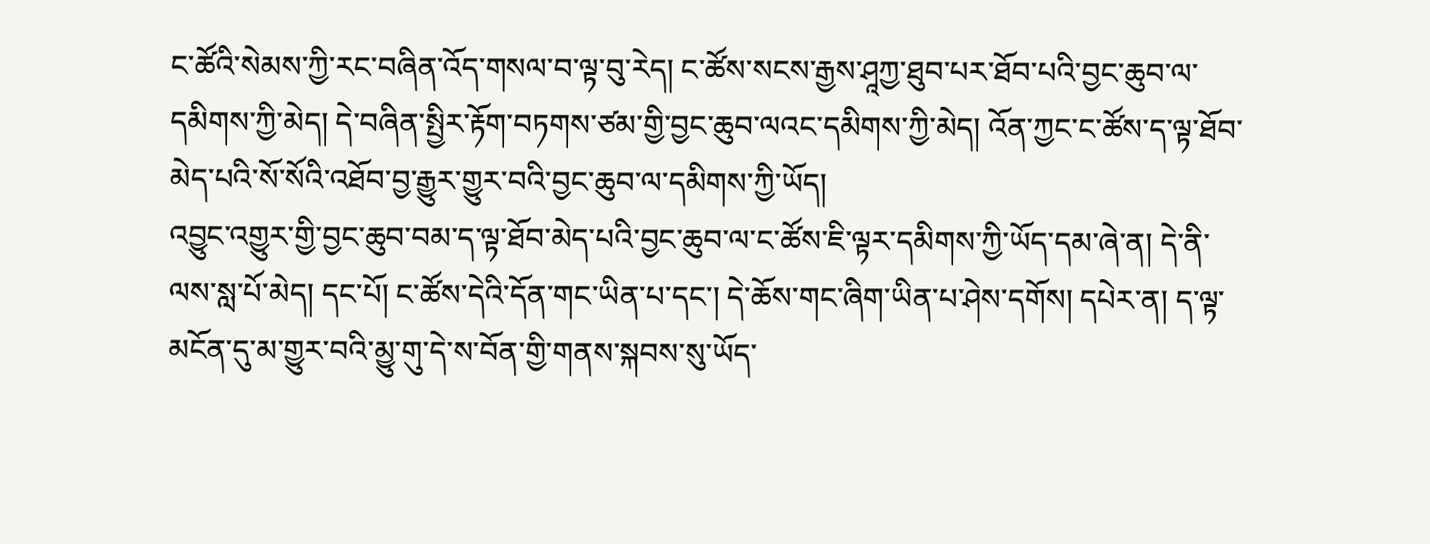ང་ཚོའི་སེམས་ཀྱི་རང་བཞིན་འོད་གསལ་བ་ལྟ་བུ་རེད། ང་ཚོས་སངས་རྒྱས་ཤཱཀྱ་ཐུབ་པར་ཐོབ་པའི་བྱང་ཆུབ་ལ་དམིགས་ཀྱི་མེད། དེ་བཞིན་སྤྱིར་རྟོག་བཏགས་ཙམ་གྱི་བྱང་ཆུབ་ལའང་དམིགས་ཀྱི་མེད། འོན་ཀྱང་ང་ཚོས་ད་ལྟ་ཐོབ་མེད་པའི་སོ་སོའི་འཐོབ་བྱ་རྒྱུར་གྱུར་བའི་བྱང་ཆུབ་ལ་དམིགས་ཀྱི་ཡོད།
འབྱུང་འགྱུར་གྱི་བྱང་ཆུབ་བམ་ད་ལྟ་ཐོབ་མེད་པའི་བྱང་ཆུབ་ལ་ང་ཚོས་ཇི་ལྟར་དམིགས་ཀྱི་ཡོད་དམ་ཞེ་ན། དེ་ནི་ལས་སླ་པོ་མེད། དང་པོ། ང་ཚོས་དེའི་དོན་གང་ཡིན་པ་དང་། དེ་ཆོས་གང་ཞིག་ཡིན་པ་ཤེས་དགོས། དཔེར་ན། ད་ལྟ་མངོན་དུ་མ་གྱུར་བའི་མྱུ་གུ་དེ་ས་བོན་གྱི་གནས་སྐབས་སུ་ཡོད་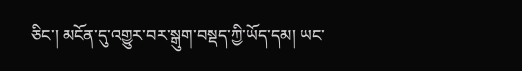ཅིང་། མངོན་དུ་འགྱུར་བར་སྒུག་བསྡད་ཀྱི་ཡོད་དམ། ཡང་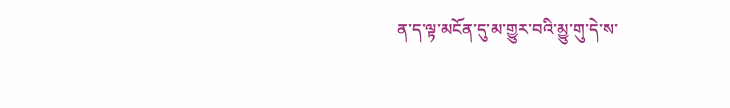ན་ད་ལྟ་མངོན་དུ་མ་གྱུར་བའི་མྱུ་གུ་དེ་ས་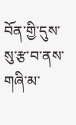བོན་གྱི་དུས་སུ་རྩ་བ་ནས་གཞི་མ་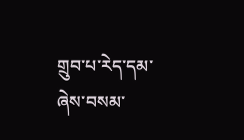གྲུབ་པ་རེད་དམ་ཞེས་བསམ་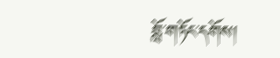བློ་གཏོང་དགོས།